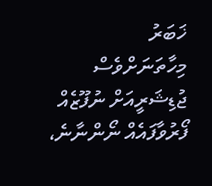ޚަބަރު
މިހާތަނަށްވެސް ޖުޑިޝަރީއަށް ނުފޫޒެއް ފޯރުވާފައެއް ނޯންނާނެ،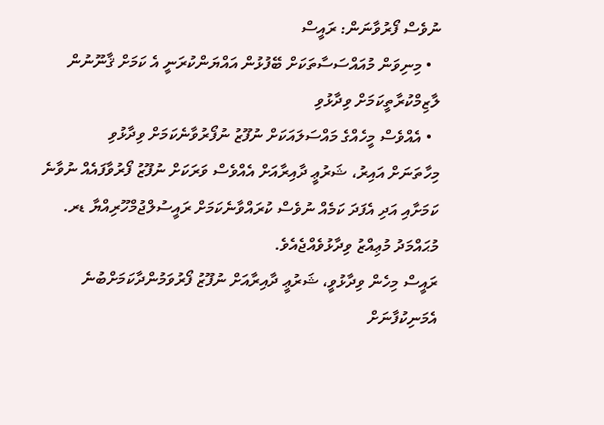ނުވެސް ފޯރުވާނަން: ރައީސް
  • މިނިވަން މުއައްސަސާތަކަށް ބޭފުޅުން އައްޔަންކުރަނީ އެ ކަމަށް ޤާނޫނުން ލާޒިމްކުރާތީކަމަށް ވިދާޅުވި
  • އެއްވެސް މީހެއްގެ މައްސަލައަކަށް ނުފޫޒު ނުފޯރުވާނެކަމަށް ވިދާޅުވި
މިހާތަނަށް އައިރު، ޝަރުޢީ ދާއިރާއަށް އެއްވެސް ވަރަކަށް ނުފޫޒު ފޯރުވާފައެއް ނުވާނެ ކަމަށާއި އަދި އެފަދަ ކަމެއް ނުވެސް ކުރައްވާނެކަމަށް ރައީސުލްޖުމްހޫރިއްޔާ ޑރ. މުޙައްމަދު މުޢިއްޒު ވިދާޅުވެއްޖެއެވެ.
ރައީސް މިހެން ވިދާޅުވީ، ޝަރުޢީ ދާއިރާއަށް ނުފޫޒު ފޯރުވަމުންދާކަމަށްބުނެ އެމަނިކުފާނަށް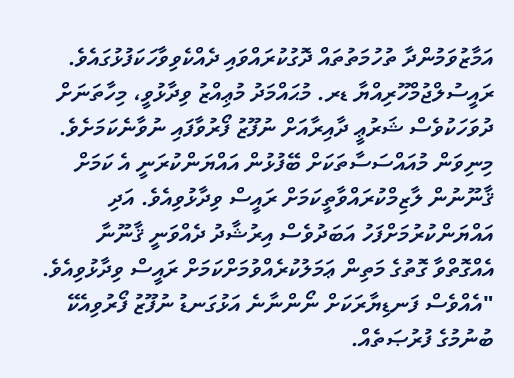އަމާޒުވަމުންދާ ތުހުމަތުތައް ދޮގުކުރައްވައި ދެއްކެވިވާހަކަފުޅުގައެވެ.
ރައީސުލްޖުމްހޫރިއްޔާ ޑރ. މުޙައްމަދު މުޢިއްޒު ވިދާޅުވީ، މިހާތަނަށް ދުވަހަކުވެސް ޝަރުޢީ ދާއިރާއަށް ނުފޫޒު ފޯރުވާފައި ނުވާނެކަމަށެވެ. މިނިވަން މުއައްސަސާތަކަށް ބޭފުޅުން އައްޔަންކުރަނީ އެ ކަމަށް ޤާނޫނުން ލާޒިމްކުރައްވާތީކަމަށް ރައީސް ވިދާޅުވިއެވެ. އަދި އައްޔަންކުރުމަށްފަހު އަބަދުވެސް އިރުޝާދު ދެއްވަނީ ޤާނޫނާ އެއްގޮތްވާ ގޮތުގެ މަތިން ޢަމަލުކުރެއްވުމަށްކަމަށް ރައީސް ވިދާޅުވިއެވެ.
"އެއްވެސް ފަނޑިޔާރަކަށް ނޯންނާނެ އަޅުގަނޑު ނުފޫޒު ފޯރުވިއެކޭ ބުނުމުގެ ފުރުޞަތެއް.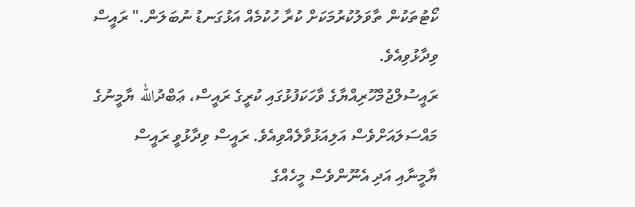ކޯޓުތަކުން ތާވަލުކުރުމަކަށް ކުރާ ހުކުމެއް އަޅުގަނޑު ނުބަލަން." ރައީސް ވިދާޅުވިއެވެ.
ރައީސުލްޖުމްހޫރިއްޔާގެ ވާހަކަފުޅުގައި ކުރީގެ ރައީސް، ޢަބްދުالله ޔާމީނުގެ މައްސަލައަށްވެސް އަލިއަޅުވާލެއްވިއެވެ. ރައީސް ވިދާޅުވީ ރައީސް ޔާމީނާއި އަދި އެނޫންވެސް މީހެއްގެ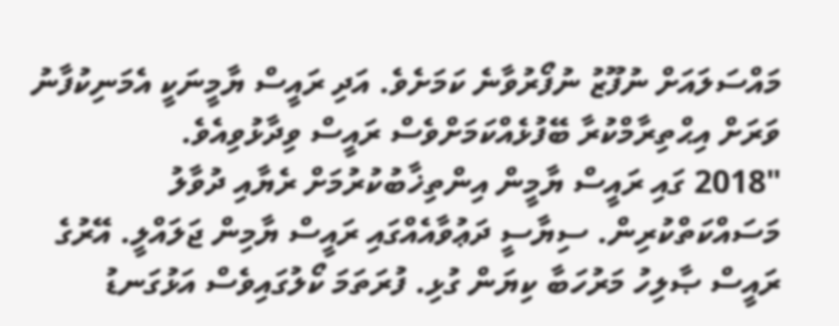މައްސަލައަށް ނުފޫޒު ނުފޯރުވާނެ ކަމަށެވެ. އަދި ރައީސް ޔާމީނަކީ އެމަނިކުފާނު ވަރަށް އިޙްތިރާމްކުރާ ބޭފުޅެއްކަމަށްވެސް ރައީސް ވިދާޅުވިއެވެ.
"2018 ގައި ރައީސް ޔާމީން އިންތިޚާބުކުރުމަށް ރެޔާއި ދުވާލު މަސައްކަތްކުރިން. ސިޔާސީ ދަޢުވާއެއްގައި ރައީސް ޔާމިން ޖަލައްލީ. އޭރުގެ ރައީސް ޞާލިހު މަރުހަބާ ކިޔަން ގުޅި. ފުރަތަމަ ކޯލުގައިވެސް އަޅުގަނޑު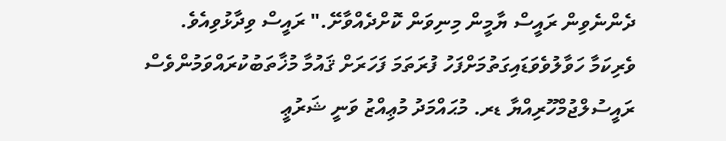ދެންނެވިން ރައީސް ޔާމީން މިނިވަން ކޮށްދެއްވާށޭ." ރައީސް ވިދާޅުވިއެވެ.
ވެރިކަމާ ހަވާލުވެވަޑައިގަތުމަށްފަހު ފުރަތަމަ ފަހަރަށް ޤައުމާ މުޚާތަބުކުރައްވަމުންވެސް ރައީސުލްޖުމްހޫރިއްޔާ ޑރ. މުޙައްމަދު މުޢިއްޒު ވަނީ ޝަރުޢީ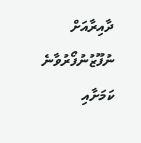ދާއިރާއަށް ނުފޫޒުނުފޯރުވާނެ ކަމަށާއި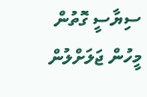ސިޔާސީ ގޮތުން މީހުން ޖަލަށްލުން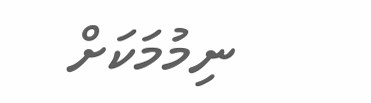ނިމުމަކަށް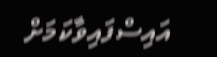އައިސްފައިވާކަމަށް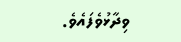ވިދާޅުވެފައެވެ.